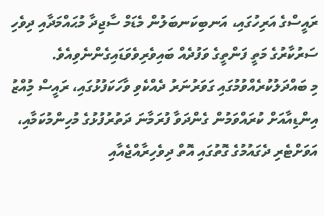ރައީސްގެ އަރިހުގައި، އަނބިކަނބަލުން މެޑަމް ސާޖިދާ މުޙައްމަދާއި ދިވެހި ސަރުކާރުގެ މަތީ ފަންތީގެ ވަފުދެއް ބައިވެރިވެވަޑައިގެންނެވިއެވެ.
މި ބައްދަލުކުރެއްވުމުގައި ގަވަރުނަރު ދެއްކެވި ވާހަކަފުޅުގައި، ރައީސް މުިއްޒު އިންޑިއާއަށް ކުރައްވަމުން ގެންދަވާ ފުރަމާނަ ދަތުރުފުޅުގެ މުހިންމުކަމާއި، އަވަށްޓެރި ދެގައުމުގެ ގޮތުގައި އޮތް ދިވެހިރާއްޖެއާއި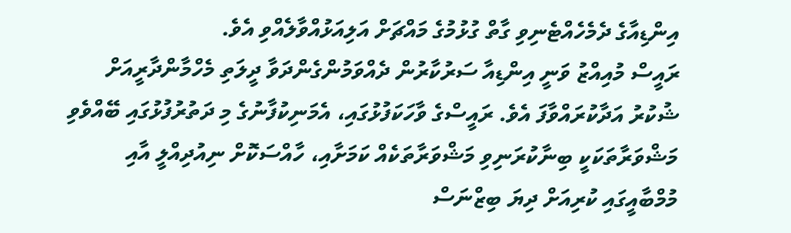އިންޑިއާގެ ދެމެހެއްޓެނިވި ގާތް ގުޅުމުގެ މައްޗަށް އަލިއަޅުއްވާލެއްވި އެވެ.
ރައީސް މުއިއްޒު ވަނީ އިންޑިއާ ސަރުކާރުން ދެއްވަމުންގެންދަވާ ދީލަތި މެހްމާންދާރީއަށް ޝުކުރު އަދާކުރައްވާފަ އެވެ. ރައީސްގެ ވާހަކަފުޅުގައި، އެމަނިކުފާނުގެ މި ދަތުރުފުޅުގައި ބޭއްވެވި މަޝްވަރާތަކަކީ ބިނާކުރަނިވި މަޝްވަރާތަކެއް ކަމަށާއި، ހާއްސަކޮށް ނިއުދިއްލީ އާއި މުމްބާއީގައި ކުރިއަށް ދިޔަ ބިޒްނަސް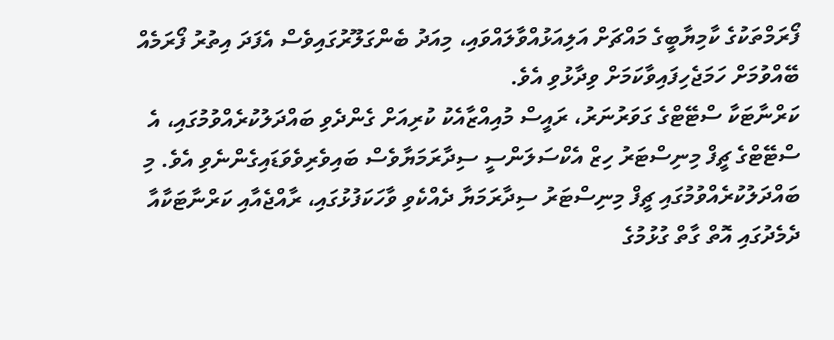ފޯރަމްތަކުގެ ކާމިޔާބީގެ މައްޗަށް އަލިއަޅުއްވާލައްވައި، މިއަދު ބެންގަލޫރުގައިވެސް އެފަދަ އިތުރު ފޯރަމެއް ބޭއްވުމަށް ހަމަޖެހިފައިވާކަމަށް ވިދާޅުވި އެވެ.
ކަރްނާޓަކާ ސްޓޭޓްގެ ގަވަރުނަރު، ރައީސް މުއިއްޒާއެކު ކުރިއަށް ގެންދެވި ބައްދަލުކުރެއްވުމުގައި، އެ ސްޓޭޓްގެ ޗީފް މިނިސްޓަރު ހިޒް އެކްސަލަންސީ ސިދާރަމަޔާވެސް ބައިވެރިވެވަޑައިގެންނެވި އެވެ. މި ބައްދަލުކުރެއްވުމުގައި ޗީފް މިނިސްޓަރު ސިދާރަމަޔާ ދެއްކެވި ވާހަކަފުޅުގައި، ރާއްޖެއާއި ކަރްނާޓަކާއާ ދެމެދުގައި އޮތް ގާތް ގުޅުމުގެ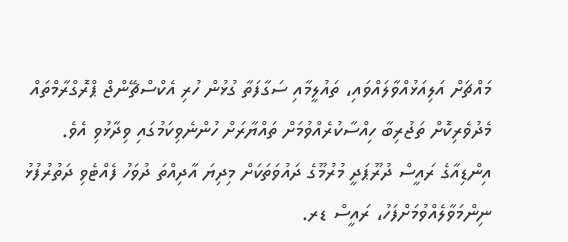މައްޗަށް އަލިއަޅުއްވާލައްވައި، ތައުލީމާއި ސަގާފަތާ ގުޅުން ހުރި އެކްސްޗޭންޖް ޕްރޮގްރާމްތައް މެދުވެރިކޮށް ތަޖުރިބާ ހިއްސާކުރެއްވުމަށް ތައްޔާރަށް ހުންނެވިކަމުގައި ވިދާޅުވި އެވެ.
އިންޑިއާގެ ރައީސް ދުރޫޕަދީ މުރުމޫގެ ދައުވަތަކަށް މިދިޔަ އާދިއްތަ ދުވަހު ފެއްޓެވި ދަތުރުފުޅު ނިންމަވާލެއްވުމަށްފަހު، ރައީސް ޑރ.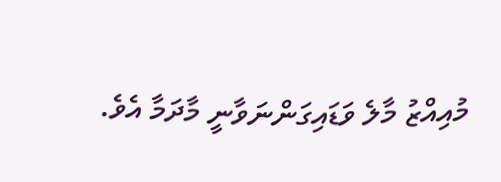މުއިއްޒު މާލެ ވަޑައިގަންނަވާނީ މާދަމާ އެވެ.